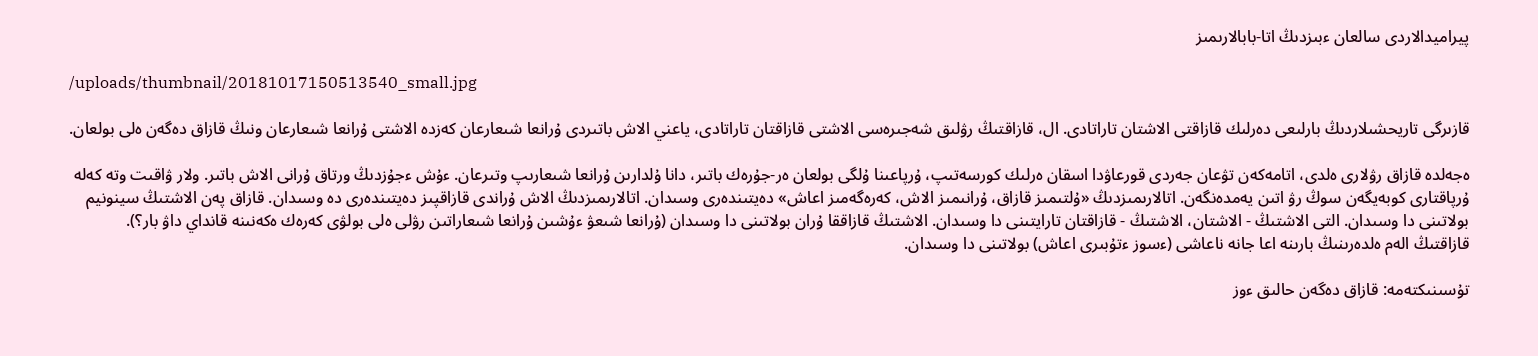پيراميدالاردى سالعان ءبىزدىڭ اتا-بابالارىمىز

/uploads/thumbnail/20181017150513540_small.jpg

قازىرگى تاريحشىلاردىڭ بارلىعى دەرلىك قازاقتى الاشتان تاراتادى. ال، قازاقتىڭ رۋلىق شەجىرەسى الاشتى قازاقتان تاراتادى، ياعني الاش باتىردى ۇرانعا شىعارعان كەزدە الاشتى ۇرانعا شىعارعان ونىڭ قازاق دەگەن ەلى بولعان.

ەجەلدە قازاق رۋلارى ەلدى، اتامەكەن تۋعان جەردى قورعاۋدا اسقان ەرلىك كورسەتىپ، ۇرپاعىنا ۇلگى بولعان ەر-جۇرەك باتىر، دانا ۇلدارىن ۇرانعا شىعارىپ وتىرعان. ءۇش ءجۇزدىڭ ورتاق ۇرانى الاش باتىر. ولار ۋاقىت وتە كەلە ۇرپاقتارى كوبەيگەن سوڭ رۋ اتىن يەمدەنگەن. اتالارىمىزدىڭ «ۇلتىمىز قازاق، ۇرانىمىز الاش، كەرەگەمىز اعاش» دەيتىندەرى وسىدان. اتالارىمىزدىڭ الاش ۇراندى قازاقپىز دەيتىندەرى دە وسىدان. قازاق پەن الاشتىڭ سينونيم بولاتىنى دا وسىدان. التى الاشتىڭ - الاشتان، الاشتىڭ - قازاقتان تارايتىنى دا وسىدان. الاشتىڭ قازاققا ۇران بولاتىنى دا وسىدان (ۇرانعا شىعۋ ءۇشىن ۇرانعا شىعاراتىن رۋلى ەلى بولۋى كەرەك ەكەنىنە قانداي داۋ بار؟). قازاقتىڭ الەم ەلدەرىنىڭ بارىنە اعا جانە ناعاشى (ءسوز ءتۇبىرى اعاش) بولاتىنى دا وسىدان.

تۇسىنىكتەمە: قازاق دەگەن حالىق ءوز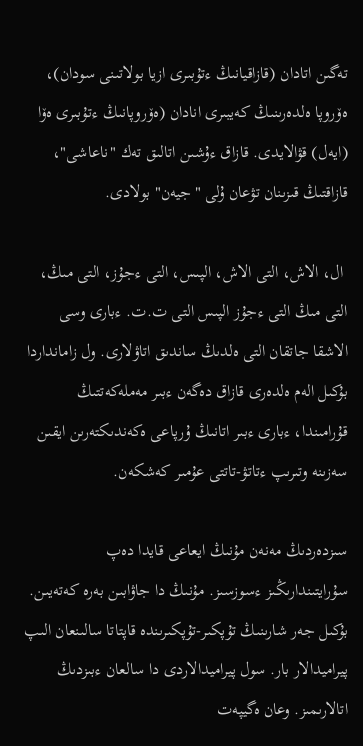تەگىن اتادان (قازاقيانىڭ ءتۇبىرى ازيا بولاتىنى سودان)، ەۆروپا ەلدەرىنىڭ كەيبىرى انادان (ەۆروپانىڭ ءتۇبىرى ەۆا (ايەل) قۋالايدى. قازاق ءۇشىن اتالىق تەك "ناعاشى"، قازاقتىڭ قىزىنان تۋعان ۇلى "جيەن" بولادى.

 ال، الاش، التى الاش، الپىس، التى ءجۇز، التى مىڭ، التى مىڭ التى ءجۇز الپىس التى ت.ت. ءبارى وسى الاشقا جاتقان التى ەلدىڭ ساندىق اتاۋلارى. ول زامانداردا بۇكىل الەم ەلدەرى قازاق دەگەن ءبىر مەملەكەتتىڭ قۇرامىندا، ءبارى ءبىر اتانىڭ ۇرپاعى ەكەندىكتەرىن ايقىن سەزىنە وتىرىپ ءتاتۋ-تاتتى عۇمىر كەشكەن.

سىزدەردىڭ مەنەن مۇنىڭ ايعاعى قايدا دەپ سۇرايتىندارىڭىز ءسوزسىز. مۇنىڭ دا جاۋابىن بەرە كەتەيىن. بۇكىل جەر شارىنىڭ تۇپكىر-تۇپكىرىندە قاپتاتا سالىنعان الىپ پيراميدالار بار. سول پيراميدالاردى دا سالعان ءبىزدىڭ اتالارىمىز. وعان ەگيپەت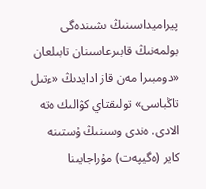پيراميداسىنىڭ ىشىندەگى بولمەنىڭ قابىرعاسىنان تابىلعان «دومبىرا مەن قاز ادايدىڭ «ءتىل تاڭباسى» تولىقتاي كۋالىك ەتە الادى. ەندى وسىنىڭ ۇستىنە كاير (ەگيپەت) مۇراجايىنا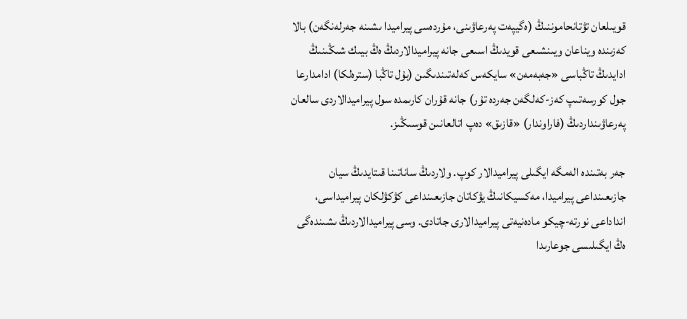قويىلعان تۋتانحاموننىڭ (ەگيپەت پەرعاۋىنى، مۇردەسى پيراميدا ىشىنە جەرلەنگەن) بالا كەزىندە ويناعان ويىنشىعى قويدىڭ اسىعى جانە پيراميدالاردىڭ ەڭ بيىك شىڭىنىڭ ادايدىڭ تاڭباسى «جەبەمەن» سايكەس كەلەتىندىگىن (بۇل تاڭبا (سترەلكا) ادامدارعا جول كورسەتىپ كەز-كەلگەن جەردە تۇر) جانە قۇران كارىمدە سول پيراميدالاردى سالعان پەرعاۋىنداردىڭ (فاراوندار) «قازىق» دەپ اتالعانىن قوسىڭىز.

جەر بەتىندە الەمگە ايگىلى پيراميدالار كوپ. ولاردىڭ ساناتىنا قىتايدىڭ سيان جازىعىنداعى پيراميدا، مەكسيكانىڭ يۋكاتان جازىعىنداعى كۋكۋلكان پيراميداسى، انداداعى نورتە-چيكو مادەنيەتى پيراميدالارى جاتادى. وسى پيراميدالاردىڭ ىشىندەگى ەڭ ايگىلىسى جوعارىدا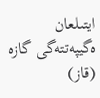ايتىلعان ەگيپەتتەگى گازە (قاز)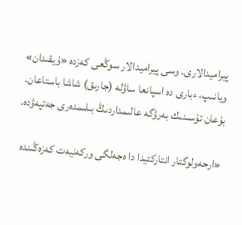پيراميدالارى. وسى پيراميدالار سوڭعى كەزدە «ۇيقىدان» ويانىپ، ءبارى دە اسپانعا ساۋلە (جارىق) شاشا باستاعان. بۇعان تۇسىنىك بەرۋگە عالىمداردىڭ بىلىمدەرى جەتپەۋدە.

«ارحەولوگتار انتاركتيدا دا ەجەلگى وركەنيەت كەزەڭىندە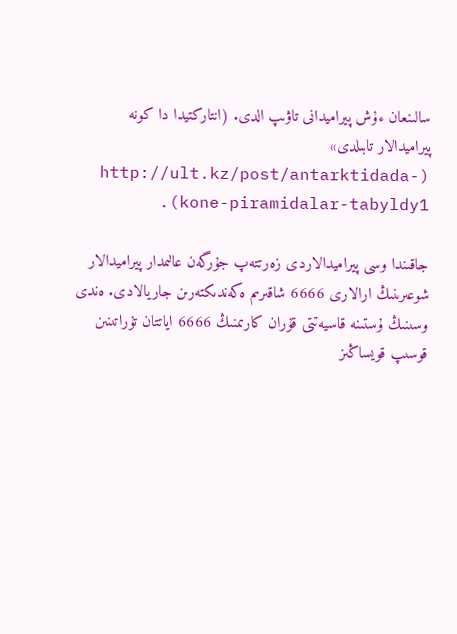سالىنعان ءۇش پيراميدانى تاۋىپ الدى. (انتاركتيدا دا كونە پيراميدالار تابىلدى» (http://ult.kz/post/antarktidada-kone-piramidalar-tabyldy1).

جاقىندا وسى پيراميدالاردى زەرتتەپ جۇرگەن عالىمدار پيراميدالار شوعىرىنىڭ ارالارى 6666 شاقىرىم ەكەندىكتەرىن جاريالادى. ەندى وسىنىڭ ۇستىنە قاسيەتتى قۇران كارىمنىڭ 6666 اياتتان تۇراتىنىن قوسىپ قويساڭىز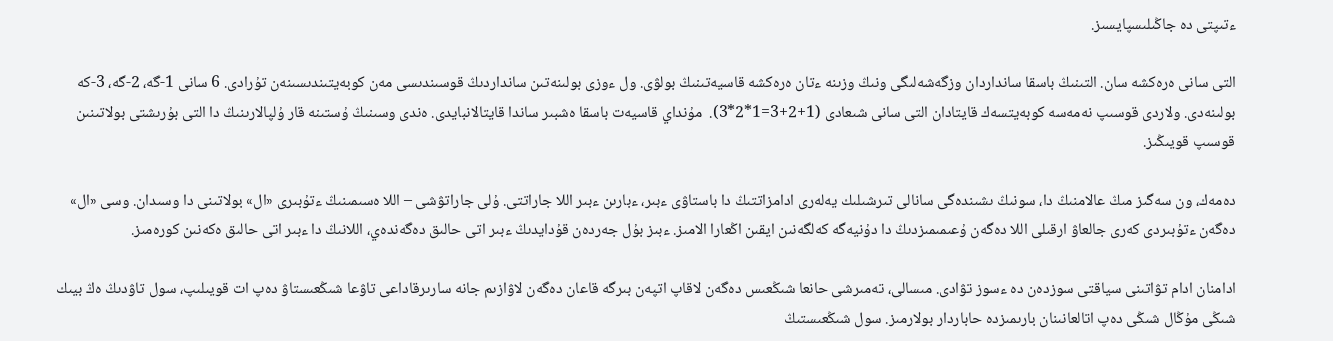ءتىپتى دە جاڭىلىسپايسىز.

التى سانى ەرەكشە سان. التىنىڭ باسقا سانداردان وزگەشەلىگى ونىڭ وزىنە ءتان ەرەكشە قاسيەتىنىڭ بولۋى. ول ءوزى بولىنەتىن سانداردىڭ قوسىندىسى مەن كوبەيتىندىسىنەن تۇرادى. 6 سانى 1-گە، 2-گە، 3-كە بولىنەدى. ولاردى قوسىپ نەمەسە كوبەيتسەك قايتادان التى سانى شىعادى (1+2+3=1*2*3).  مۇنداي قاسيەت باسقا ەشبىر ساندا قايتالانبايدى. ەندى وسىنىڭ ۇستىنە قار ۇلپالارىنىڭ دا التى بۇرىشتى بولاتىنىن قوسىپ قويىڭىز.

دەمەك، ون سەگىز مىڭ عالامنىڭ دا، سونىڭ ىشىندەگى سانالى تىرشىلىك يەلەرى ادامزاتتىڭ دا باستاۋى ءبىر، ءبارىن ءبىر اللا جاراتتى. ۇلى جاراتۋشى – اللا ەسىمىنىڭ ءتۇبىرى «ال» بولاتىنى دا وسىدان. وسى «ال» دەگەن ءتۇبىردى كەرى جالعاۋ ارقىلى اللا دەگەن ۇعىمىمىزدىڭ دا دۇنيەگە كەلگەنىن ايقىن اڭعارا الامىز. ءبىز بۇل جەردەن قۇدايدىڭ ءبىر اتى حالىق دەگەندەي، اللانىڭ دا ءبىر اتى حالىق ەكەنىن كورەمىز.

ادامنان ادام تۋاتىنى سياقتى سوزدەن دە ءسوز تۋادى. مىسالى، تەمىرشى حانعا شىڭعىس دەگەن لاقاپ اتپەن بىرگە قاعان دەگەن لاۋازىم جانە سارىرقاداعى تاۋعا شىڭعىستاۋ دەپ ات قويىلىپ، سول تاۋدىڭ ەڭ بيىك شىڭى مۇڭال شىڭى دەپ اتالعانىنان بارىمىزدە حاباردار بولارمىز. سول شىڭعىستىڭ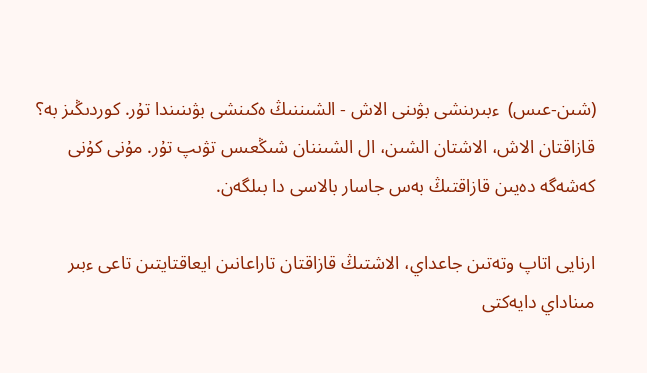(شىن-عىس)  ءبىرىنشى بۋىنى الاش - الشىننىڭ ەكىنشى بۋىنىندا تۇر. كوردىڭىز بە؟ قازاقتان الاش، الاشتان الشىن، ال الشىننان شىڭعىس تۋىپ تۇر. مۇنى كۇنى كەشەگە دەيىن قازاقتىڭ بەس جاسار بالاسى دا بىلگەن.

ارنايى اتاپ وتەتىن جاعداي، الاشتىڭ قازاقتان تاراعانىن ايعاقتايتىن تاعى ءبىر مىناداي دايەكتى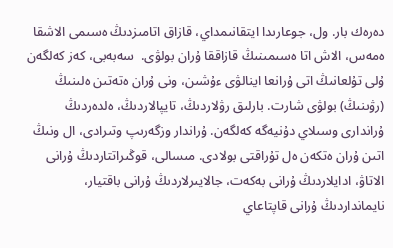دەرەك بار. ول، جوعارىدا ايتقانىمداي، قازاق اتامىزدىڭ ەسىمى الاشقا ەمەس، الاش اتا ەسىمىنىڭ قازاققا ۇران بولۋى.  سەبەبى، كەز كەلگەن ۇلى تۇلعانىڭ اتى ۇرانعا اينالۋى ءۇشىن، ونى ۇران ەتەتىن ەلىنىڭ (رۋىنىڭ) بولۋى شارت. بارلىق رۋلاردىڭ، تايپالاردىڭ، ەلدەردىڭ ۇراندارى وسىلاي دۇنيەگە كەلگەن. ۇراندار وزگەرىپ وتىرادى، ال ونىڭ اتىن ۇران ەتكەن ەل تۇراقتى بولادى. مىسالى، قوڭىراتتاردىڭ ۇرانى الاتاۋ، ادايلاردىڭ ۇرانى بەكەت، جالايىرلاردىڭ ۇرانى باقتيار، نايمانداردىڭ ۇرانى قاپتاعاي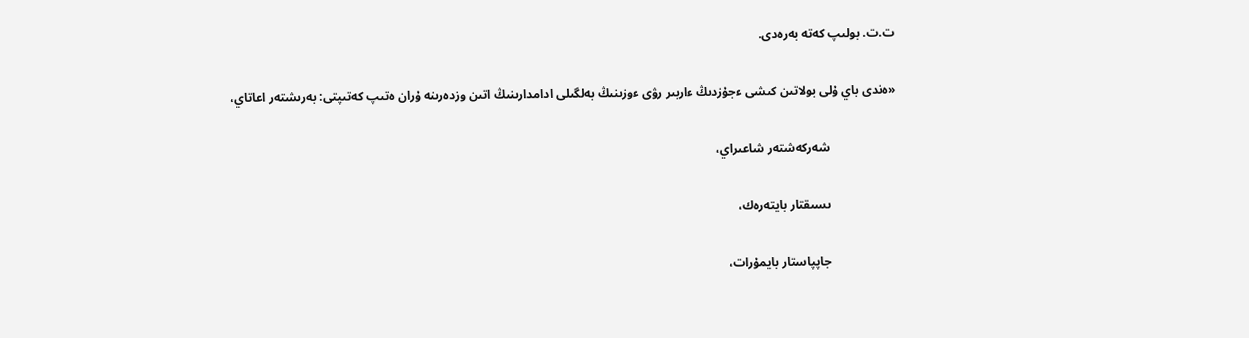ت.ت. بولىپ كەتە بەرەدى.

«ەندى باي ۇلى بولاتىن كىشى ءجۇزدىڭ ءاربىر رۋى ءوزىنىڭ بەلگىلى ادامدارىنىڭ اتىن وزدەرىنە ۇران ەتىپ كەتىپتى: بەرىشتەر اعاتاي،

                     شەركەشتەر شاعىراي،

                     ىسىقتار بايتەرەك،

                     جاپپاستار بايمۇرات،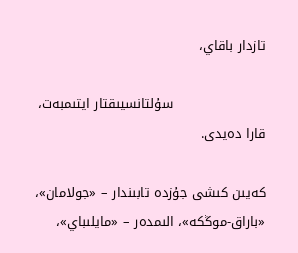تازدار باقاي،

                     سۇلتانسيىقتار ايتىمبەت، قارا دەيدى.

كەيىن كىشى جۇزدە تابىندار – «جولامان»، «باراق-موڭكە»، الىمدەر – «مايلىباي»،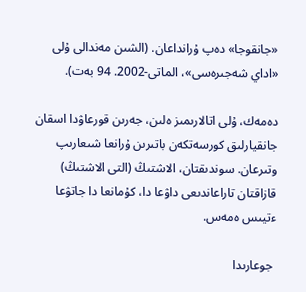«جانقوجا» دەپ ۇرانداعان. (الشىن مەندالى ۇلى «اداي شەجىرەسى»، الماتى-2002. 94 بەت).

دەمەك، ۇلى اتالارىمىز ەلىن، جەرىن قورعاۋدا اسقان جانقيارلىق كورسەتكەن باتىرىن ۇرانعا شىعارىپ وتىرعان. سوندىقتان، الاشتىڭ (التى الاشتىڭ) قازاقتان تاراعاندىعى داۋعا دا، كۇمانعا دا جاتۋعا ءتيىس ەمەس.

 جوعارىدا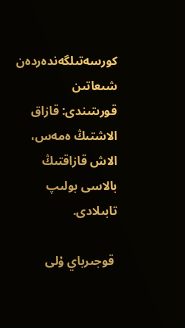كورسەتىلگەندەردەن شىعاتىن قورىتىندى: قازاق الاشتىڭ ەمەس، الاش قازاقتىڭ بالاسى بولىپ تابىلادى.

 قوجىرباي ۇلى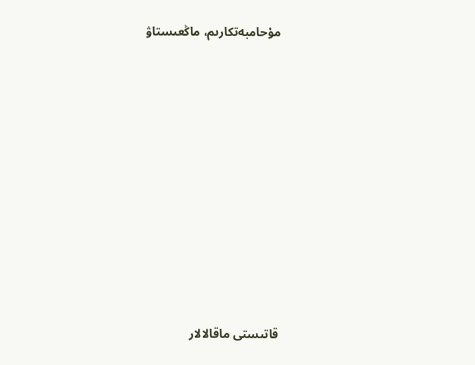مۇحامبەتكارىم، ماڭعىستاۋ











قاتىستى ماقالالار